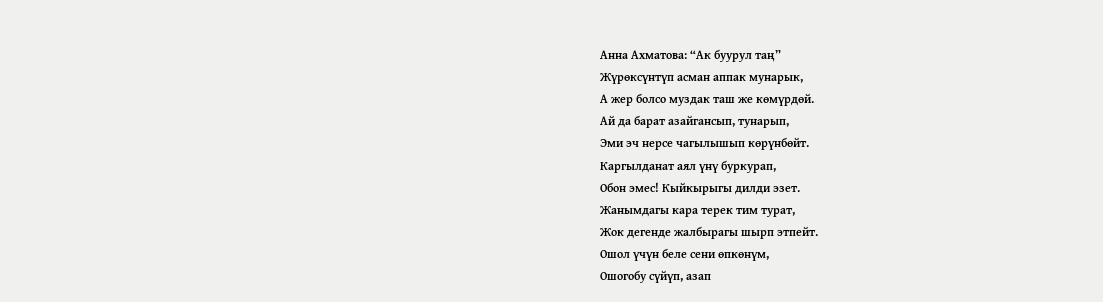Анна Ахматова: “Ак буурул таң”
Жүрөксүнтүп асман аппак мунарык,
А жер болсо муздак таш же көмүрдөй.
Ай да барат азайгансып, тунарып,
Эми эч нерсе чагылышып көрүнбөйт.
Каргылданат аял үнү буркурап,
Обон эмес! Кыйкырыгы дилди эзет.
Жанымдагы кара терек тим турат,
Жок дегенде жалбырагы шырп этпейт.
Ошол үчүн беле сени өпкөнүм,
Ошогобу сүйүп, азап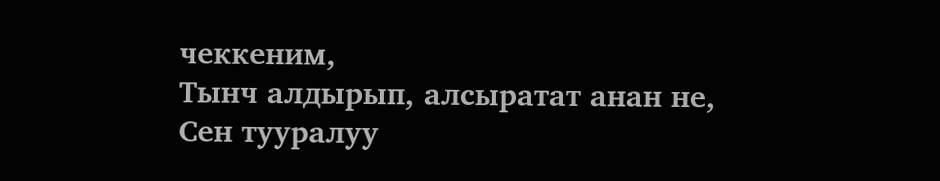чеккеним,
Тынч алдырып, алсыратат анан не,
Сен тууралуу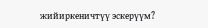жийиркеничтүү эскерүүм?